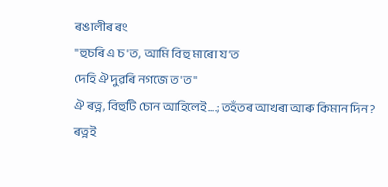ৰঙালীৰ ৰং
"হুচৰি এ চ'ত, আমি বিহু মাৰো য'ত
দেহি ঐ দুৱৰি নগজে ত'ত"
ঐ ৰত্ন, বিহুটি চোন আহিলেই....; তহঁতৰ আখৰা আৰু কিমান দিন?
ৰত্নই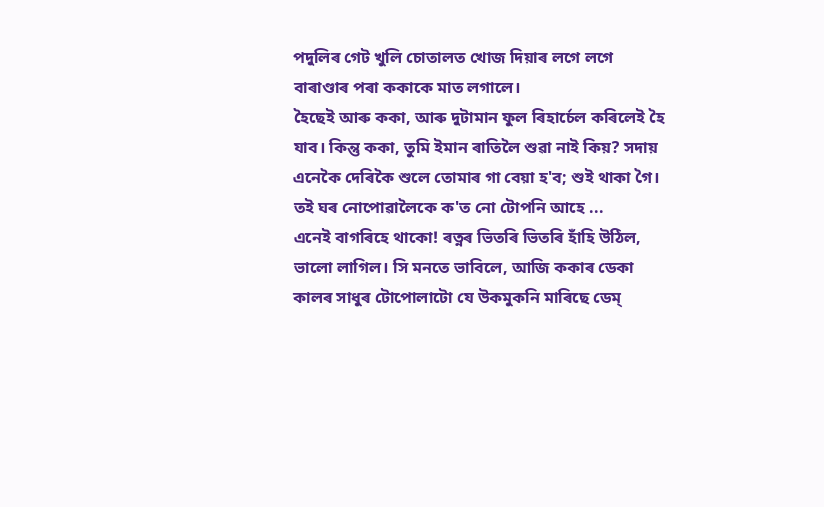পদুলিৰ গেট খুলি চোতালত খোজ দিয়াৰ লগে লগে বাৰাণ্ডাৰ পৰা ককাকে মাত লগালে।
হৈছেই আৰু ককা, আৰু দুটামান ফুল ৰিহাৰ্চেল কৰিলেই হৈ যাব। কিন্তু ককা, তুমি ইমান ৰাতিলৈ শুৱা নাই কিয়? সদায় এনেকৈ দেৰিকৈ শুলে তোমাৰ গা বেয়া হ'ব; শুই থাকা গৈ।
তই ঘৰ নোপোৱালৈকে ক'ত নো টোপনি আহে ...
এনেই বাগৰিহে থাকো! ৰত্নৰ ভিতৰি ভিতৰি হাঁহি উঠিল, ভালো লাগিল। সি মনতে ভাবিলে, আজি ককাৰ ডেকা কালৰ সাধুৰ টোপোলাটো যে উকমুকনি মাৰিছে ডেম্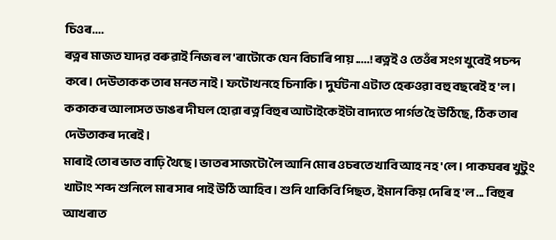চিওৰ....
ৰত্নৰ মাজত যাদৱ বৰুৱাই নিজৰ ল'ৰাটোকে যেন বিচাৰি পায় .....! ৰত্নই ও তেওঁৰ সংগ খুবেই পচন্দ কৰে। দেউতাকক তাৰ মনত নাই। ফটোখনহে চিনাকি। দুৰ্ঘটনা এটাত হেৰুওৱা বহু বছৰেই হ'ল। ককাকৰ আলাসত ডাঙৰ দীঘল হোৱা ৰত্ন বিহুৰ আটাইকেইটা বাদ্যতে পাৰ্গত হৈ উঠিছে, ঠিক তাৰ দেউতাকৰ দৰেই।
মাৰাই তোৰ ভাত বাঢ়ি থৈছে । ভাতৰ সাজটো লৈ আনি মোৰ ওচৰতে খাবি আহ নহ'লে। পাকঘৰৰ খুটুং খাটাং শব্দ শুনিলে মাৰ সাৰ পাই উঠি আহিব। শুনি থাকিবি পিছত, ইমান কিয় দেৰি হ'ল ... বিহুৰ আখৰাত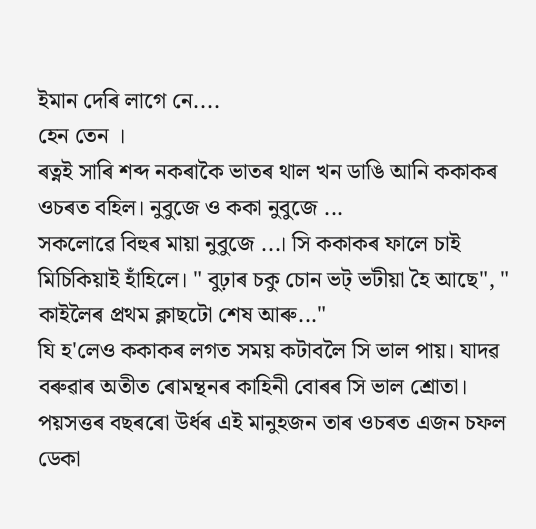ইমান দেৰি লাগে নে....
হেন তেন ।
ৰত্নই সাৰি শব্দ নকৰাকৈ ভাতৰ থাল খন ডাঙি আনি ককাকৰ ওচৰত বহিল। নুবুজে ও ককা নুবুজে ...
সকলোৱে বিহুৰ মায়া নুবুজে ...। সি ককাকৰ ফালে চাই মিচিকিয়াই হাঁহিলে। " বুঢ়াৰ চকু চোন ভট্ ভটীয়া হৈ আছে", " কাইলৈৰ প্ৰথম ক্লাছটো শেষ আৰু..."
যি হ'লেও ককাকৰ লগত সময় কটাবলৈ সি ভাল পায়। যাদৱ বৰুৱাৰ অতীত ৰোমন্থনৰ কাহিনী বোৰৰ সি ভাল শ্ৰোতা। পয়সত্তৰ বছৰৰো উৰ্ধৰ এই মানুহজন তাৰ ওচৰত এজন চফল ডেকা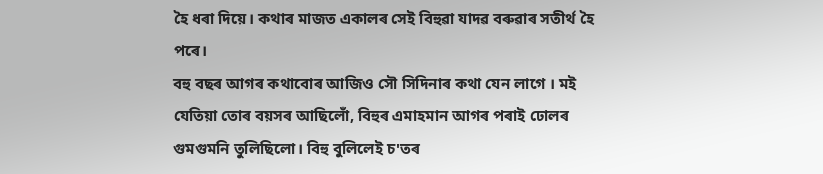হৈ ধৰা দিয়ে। কথাৰ মাজত একালৰ সেই বিহুৱা যাদৱ বৰুৱাৰ সতীৰ্থ হৈ পৰে।
বহু বছৰ আগৰ কথাবোৰ আজিও সৌ সিদিনাৰ কথা যেন লাগে । মই যেতিয়া তোৰ বয়সৰ আছিলোঁ, বিহুৰ এমাহমান আগৰ পৰাই ঢোলৰ গুমগুমনি তুলিছিলো। বিহু বুলিলেই চ'তৰ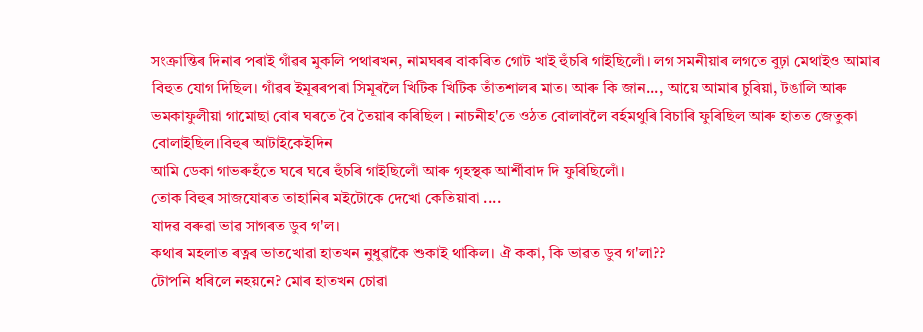সংক্ৰান্তিৰ দিনাৰ পৰাই গাঁৱৰ মুকলি পথাৰখন, নামঘৰৰ বাকৰিত গোট খাই হুঁচৰি গাইছিলোঁ। লগ সমনীয়াৰ লগতে বুঢ়া মেথাইও আমাৰ বিহুত যোগ দিছিল। গাঁৱৰ ইমূৰৰপৰা সিমূৰলৈ খিটিক খিটিক তাঁতশালৰ মাত। আৰু কি জান..., আয়ে আমাৰ চুৰিয়া, টঙালি আৰু ভমকাফুলীয়া গামোছা বোৰ ঘৰতে বৈ তৈয়াৰ কৰিছিল । নাচনীহ'তে ওঠত বোলাবলৈ বৰ্হমথুৰি বিচাৰি ফুৰিছিল আৰু হাতত জেতুকা বোলাইছিল।বিহুৰ আটাইকেইদিন
আমি ডেকা গাভৰুহঁতে ঘৰে ঘৰে হুঁচৰি গাইছিলোঁ আৰু গৃহস্থক আৰ্শীবাদ দি ফুৰিছিলোঁ।
তোক বিহুৰ সাজযোৰত তাহানিৰ মইটোকে দেখো কেতিয়াবা ....
যাদৱ বৰুৱা ভাৱ সাগৰত ডুব গ'ল।
কথাৰ মহলাত ৰত্নৰ ভাতখোৱা হাতখন নুধুৱাকৈ শুকাই থাকিল। ঐ ককা, কি ভাৱত ডুব গ'লা??
টোপনি ধৰিলে নহয়নে? মোৰ হাতখন চোৱা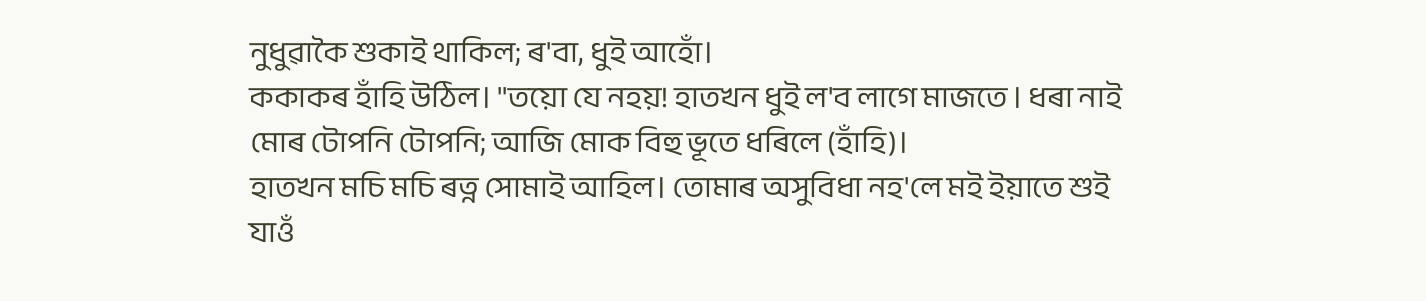নুধুৱাকৈ শুকাই থাকিল; ৰ'বা, ধুই আহোঁ।
ককাকৰ হাঁহি উঠিল। "তয়ো যে নহয়! হাতখন ধুই ল'ব লাগে মাজতে । ধৰা নাই মোৰ টোপনি টোপনি; আজি মোক বিহু ভূতে ধৰিলে (হাঁহি)।
হাতখন মচি মচি ৰত্ন সোমাই আহিল। তোমাৰ অসুবিধা নহ'লে মই ইয়াতে শুই যাওঁ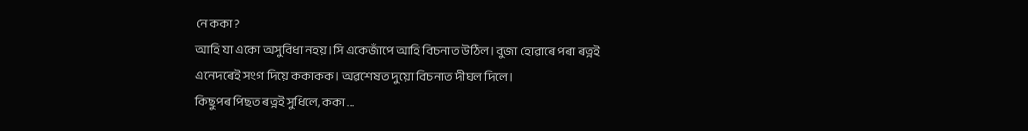নে ককা?
আহি যা একো অসুবিধা নহয়।সি একেজাঁপে আহি বিচনাত উঠিল। বুজা হোৱাৰে পৰা ৰত্নই এনেদৰেই সংগ দিয়ে ককাকক। অৱশেষত দুয়ো বিচনাত দীঘল দিলে।
কিছুপৰ পিছত ৰত্নই সুধিলে, ককা ...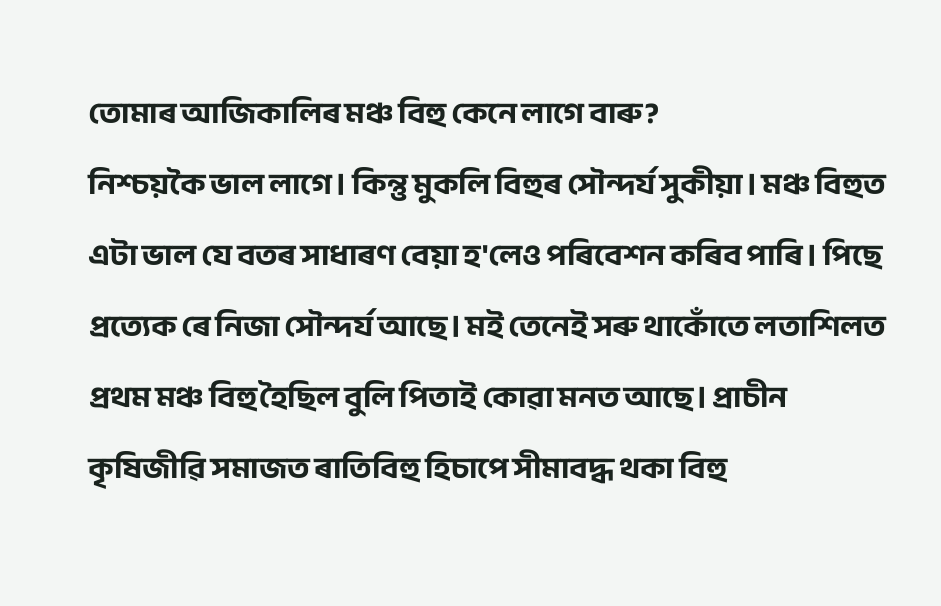তোমাৰ আজিকালিৰ মঞ্চ বিহু কেনে লাগে বাৰু?
নিশ্চয়কৈ ভাল লাগে। কিন্তু মুকলি বিহুৰ সৌন্দৰ্য সুকীয়া। মঞ্চ বিহুত এটা ভাল যে বতৰ সাধাৰণ বেয়া হ'লেও পৰিবেশন কৰিব পাৰি। পিছে প্ৰত্যেক ৰে নিজা সৌন্দৰ্য আছে। মই তেনেই সৰু থাকোঁতে লতাশিলত প্ৰথম মঞ্চ বিহু হৈছিল বুলি পিতাই কোৱা মনত আছে। প্ৰাচীন কৃষিজীৱি সমাজত ৰাতিবিহু হিচাপে সীমাবদ্ধ থকা বিহু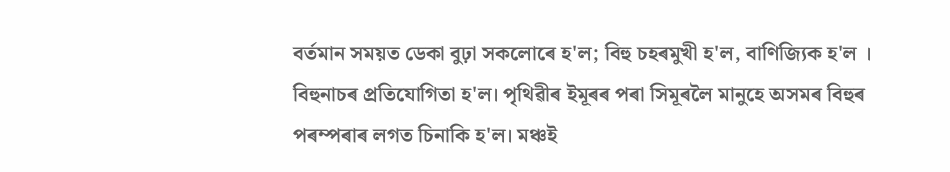বৰ্তমান সময়ত ডেকা বুঢ়া সকলোৰে হ'ল; বিহু চহৰমুখী হ'ল, বাণিজ্যিক হ'ল । বিহুনাচৰ প্ৰতিযোগিতা হ'ল। পৃথিৱীৰ ইমূৰৰ পৰা সিমূৰলৈ মানুহে অসমৰ বিহুৰ পৰম্পৰাৰ লগত চিনাকি হ'ল। মঞ্চই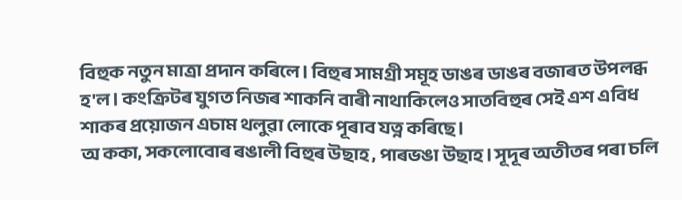বিহুক নতুন মাত্ৰা প্ৰদান কৰিলে। বিহুৰ সামগ্ৰী সমূহ ডাঙৰ ডাঙৰ বজাৰত উপলব্ধ হ'ল। কংক্ৰিটৰ যুগত নিজৰ শাকনি বাৰী নাথাকিলেও সাতবিহুৰ সেই এশ এবিধ শাকৰ প্ৰয়োজন এচাম থলুৱা লোকে পূৰাব যত্ন কৰিছে।
অ ককা, সকলোবোৰ ৰঙালী বিহুৰ উছাহ , পাৰভঙা উছাহ। সূদূৰ অতীতৰ পৰা চলি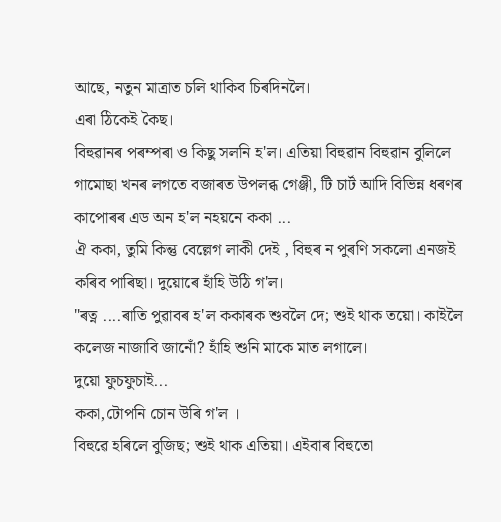আছে, নতুন মাত্ৰাত চলি থাকিব চিৰদিনলৈ।
এৰা ঠিকেই কৈছ।
বিহুৱানৰ পৰম্পৰা ও কিছু সলনি হ'ল। এতিয়া বিহুৱান বিহুৱান বুলিলে গামোছা খনৰ লগতে বজাৰত উপলব্ধ গেঞ্জী, টি চাৰ্ট আদি বিভিন্ন ধৰণৰ কাপোৰৰ এড অন হ'ল নহয়নে ককা ...
ঐ ককা, তুমি কিন্তু বেল্লেগ লাকী দেই , বিহুৰ ন পুৰণি সকলো এনজই কৰিব পাৰিছা। দুয়োৰে হাঁহি উঠি গ'ল।
"ৰত্ন ....ৰাতি পুৱাবৰ হ'ল ককাৰক শুবলৈ দে; শুই থাক তয়ো। কাইলৈ কলেজ নাজাবি জানোঁ? হাঁহি শুনি মাকে মাত লগালে।
দুয়ো ফুচফুচাই...
ককা,টোপনি চোন উৰি গ'ল ।
বিহুৱে হৰিলে বুজিছ; শুই থাক এতিয়া। এইবাৰ বিহুতো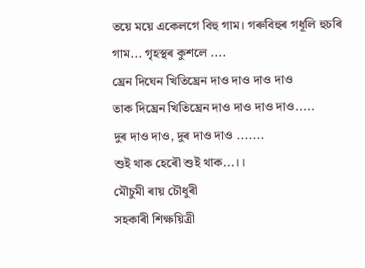তয়ে ময়ে একেলগে বিহু গাম। গৰুবিহুৰ গধূলি হুচৰি গাম... গৃহস্থৰ কুশলে ....
ঘ্ৰেন দিঘেন খিতিঘ্ৰেন দাও দাও দাও দাও
তাক দিঘ্ৰেন খিতিঘ্ৰেন দাও দাও দাও দাও.....
দুৰ দাও দাও, দুৰ দাও দাও .......
শুই থাক হেৰৌ শুই থাক...।।
মৌচুমী ৰায় চৌধুৰী
সহকাৰী শিক্ষয়িত্ৰী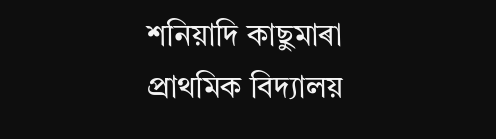শনিয়াদি কাছুমাৰা প্ৰাথমিক বিদ্যালয়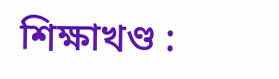শিক্ষাখণ্ড :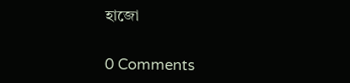হাজো


0 Comments